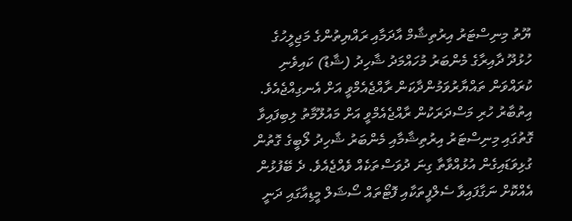ޔޫތު މިނިސްޓަރު އިރުތިޝާމް އާދަމާއި ރައްޔިތުންގެ މަޖިލީހުގެ ހުޅުދޫ ދާއިރާގެ މެންބަރު މުހައްމަދު ޝާހިދު (ޝާޑު) ކައިވެނި ކުރައްވަން ތައްޔާރުވަމުންދާކަން ރާއްޖެއެމްވީ އަށް އެނގިއްޖެއެވެ.
އިތުބާރު ހުރި މަސްދަރަކުން ރާއްޖެއެމްވީ އަށް މައުލޫމާތު ލިބިފައިވާ ގޮތުގައި މިނިސްޓަރު އިރުތިޝާމާއި މެންބަރު ޝާހިދު ލޯބީގެ ގޮތުން ގުޅިވަޑައިގެން އުޅުއްވާތާ ގިނަ ދުވަސްތަކެއް ވެއްޖެއެވެ. ދެ ބޭފުޅުން އެއްކޮށް ނަގާފައިވާ ސެލްފީތަކާއި ފޮޓޯތައް ސޯޝަލް މީޑިއާގައި ދަނީ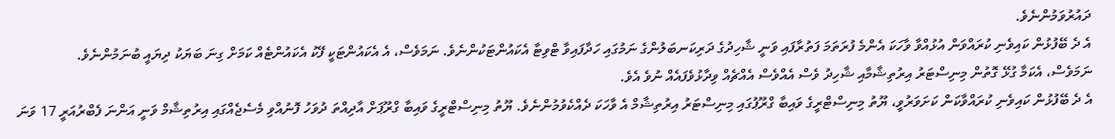ދައުރުވަމުންނެވެ.
އެ ދެ ބޭފުޅުން ކައިވެނި ކުރައްވަން އުޅުއްވާ ވާހަކަ އެންމެ ފުރަތަމަ ފަތުރާފައި ވަނީ ޝާހިދުގެ ދަރިކަނބަލުންގެ ނަމުގައި ހަދާފައިވާ ޓްވިޓާ އެކައުންޓަކުންނެވެ. ނަމަވެސް، އެ އެކައުންޓަކީ ފޭކު އެކައުންޓެއް ކަމަށް ގިނަ ބަޔަކު ދިޔައީ ބުނަމުންނެވެ.
ނަމަވެސް، އެކަމާ ގުޅޭ ގޮތުން މިނިސްޓަރު އިރުތިޝާމާއި ޝާހިދު ވެސް އެއްވެސް އެއްޗެއް ވިދާޅުވެފައެއް ނުވެ އެވެ.
އެ ދެ ބޭފުޅުން ކައިވެނި ކުރައްވާކަން ކަށަވަރުވީ، ޔޫތު މިނިސްޓްރީގެ ވައިބާ ގްރޫޕުގައި މިނިސްޓަރު އިރުތިޝާމް އެ ވާހަކަ ދެއްކެވުމުންނެވެ. ޔޫތު މިނިސްޓްރީގެ ވައިބާ ގްރޫޕަށް އާދިއްތަ ދުވަހު ފޮނުއްވި މެސެޖެއްގައި އިރުތިޝާމް ވަނީ އަންނަ ފެބްރުއަރީ 17 ވަނަ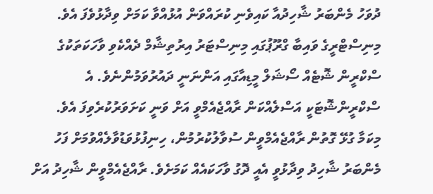ދުވަހު މެންބަރު ޝާހިދުއާ ކައިވެނި ކުރައްވަން އުޅުއްވާ ކަމަށް ވިދާޅުވެފަ އެވެ.
މިނިސްޓްރީގެ ވައިބާ ގްރޫޕުގައި މިނިސްޓަރު އިރުތިޝާމް ދެއްކެވި ވާހަކަތަކުގެ ސްކްރީން ޝޮޓެއް ސޯޝަލް މީޑިއާގައި އަންނަނީ ދައުރުވަމުންނެވެ. އެ ސްކްރީންޝޮޓަކީ އަސްލެއްކަން ރާއްޖެއެމްވީ އަށް ވަނީ ކަށަވަރުކުރެވިފަ އެވެ.
މިކަމާ ގުޅޭ ގޮތުން ރާއްޖެއެމްވީން ސުވާލުކުރުމުން، ހިނިފުޅުވަޑުވާލެއްވުމަށް ފަހު މެންބަރު ޝާހިދު ވިދާޅުވީ އެއީ ދޮގު ވާހަކައެއް ކަމަށެވެ. ރާއްޖެއެމްވީން ޝާހިދު އަށް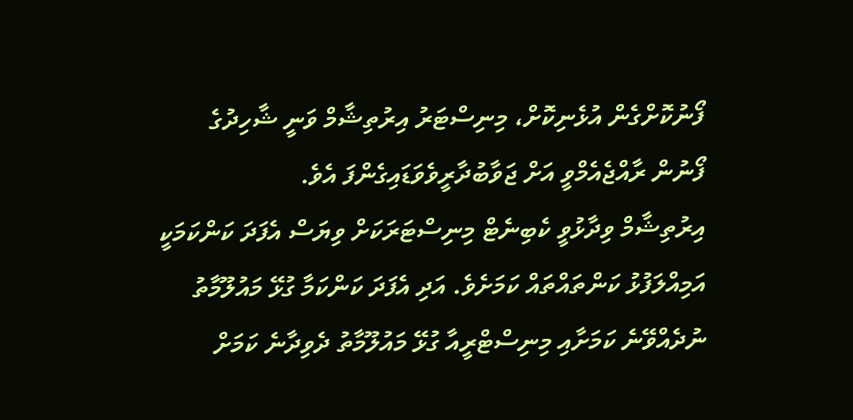ފޯނުކޮށްގެން އުޅެނިކޮށް، މިނިސްޓަރު އިރުތިޝާމް ވަނީ ޝާހިދުގެ ފޯނުން ރާއްޖެއެމްވީ އަށް ޖަވާބުދާރީވެވަޑައިގެންފަ އެވެ.
އިރުތިޝާމް ވިދާޅުވީ ކެބިނެޓް މިނިސްޓަރަކަށް ވިޔަސް އެފަދަ ކަންކަމަކީ އަމިއްލަފުޅު ކަންތައްތައް ކަމަށެވެ. އަދި އެފަދަ ކަންކަމާ ގުޅޭ މައުލޫމާތު ނުދެއްވޭނެ ކަމަށާއި މިނިސްޓްރީއާ ގުޅޭ މައުލޫމާތު ދެވިދާނެ ކަމަށް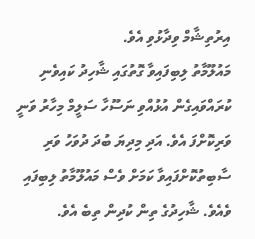އިރުތިޝާމް ވިދާޅުވި އެވެ.
މައުލޫމާތު ލިބިފައިވާ ގޮތުގައި ޝާހިދު ކައިވެނި ކުރައްވައިގެން އުޅުއްވި ނަސޫހާ ސަލީމް މިހާރު ވަނީ ވަރިކޮށްފަ އެވެ. އަދި މިދިޔަ ބުދަ ދުވަހު ވަރި ސާބިތުކޮށްފައިވާ ކަމަށް ވެސް މައުލޫމާތު ލިބިފައި ވެއެވެ. ޝާހިދުގެ ތިން ކުދިން ތިބެ އެވެ.